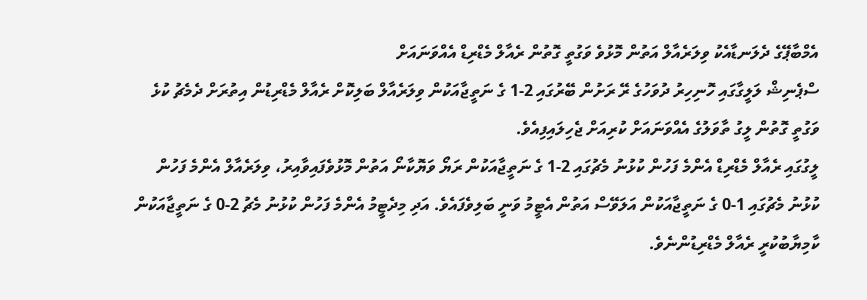އެމްބާޕޭގެ ދެލަނޑާއެކު ވިލަރެއާލް އަތުން މޮޅުވެ ވަގުތީ ގޮތުން ރެއާލް މެޑްރިޑް އެއްވަނައަށް
ސްޕެނިޝް ލަލީގާގައި ހޮނިހިރު ދުވަހުގެ ރޭ ރަށުން ބޭރުގައި 2-1 ގެ ނަތީޖާއަކުން ވިލަރެއާލް ބަލިކޮށް ރެއާލް މެޑްރިޑުން އިތުރަށް ދެމެޗު ކުޅެ ވަގުތީ ގޮތުން ލީގު ތާވަލުގެ އެއްވަނައަށް ކުރިއަށް ޖެހިލައިފިއެވެ.
ލީގުގައި ރެއާލް މެޑްރިޑް އެންމެ ފަހުން ކުޅުނު މެޗުގައި 2-1 ގެ ނަތީޖާއަކުން ރަޔޯ ވަޔޮކާނޯ އަތުން މޮޅުވެފައިވާއިރު، ވިލަރެއާލް އެންމެ ފަހުން ކުޅުނު މެޗުގައި 1-0 ގެ ނަތީޖާއަކުން އަލަވޭސް އަތުން އެޓީމު ވަނީ ބަލިވެފައެވެ. އަދި މިދެޓީމު އެންމެ ފަހުން ކުޅުނު މެޗު 2-0 ގެ ނަތީޖާއަކުން ކާމިޔާބުކުރީ ރެއާލް މެޑްރިޑުންނެވެ.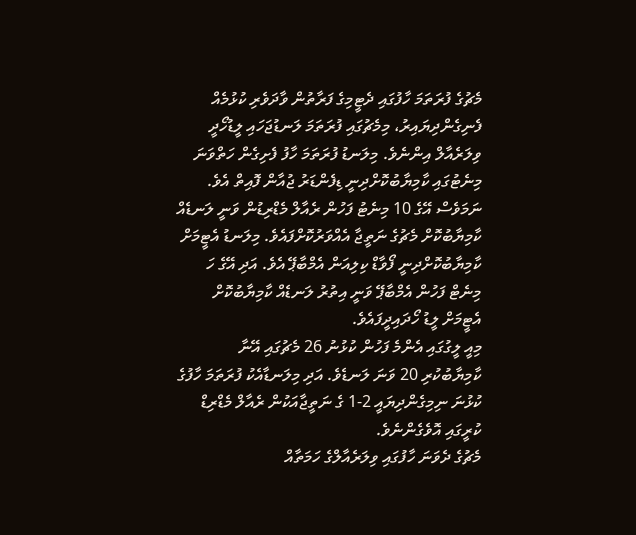މެޗުގެ ފުރަތަމަ ހާފުގައި ދެޓީމިގެ ފަރާތުން ވާދަވެރި ކުޅުމެއް ފެނިގެންދިޔައިރު، މިމެޗުގައި ފުރަތަމަ ލަނޑުޖަހައި ލީޑުހޯދީ ވިލަރެއާލް އިންނެވެ. މިލަނޑު ފުރަތަމަ ހާފު ފެށިގެން ހަތްވަނަ މިނެޓުގައި ކާމިޔާބުކޮށްދިނީ ޑިފެންޑަރު ޖުއާން ފޮއިތް އެވެ.
ނަމަވެސް އޭގެ 10 މިނެޓު ފަހުން ރެއާލް މެޑްރިޑުން ވަނީ ލަނޑެއް ކާމިޔާބުކޮށް މެޗުގެ ނަތީޖާ އެއްވަރުކޮށްފައެވެ. މިލަނޑު އެޓީމަށް ކާމިޔާބުކޮށްދިނީ ފޯވާޑް ކިލިއަން އެމްބާޕޭ އެވެ. އަދި އޭގެ ހަ މިނެޓް ފަހުން އެމްބާޕޭ ވަނީ އިތުރު ލަނޑެއް ކާމިޔާބުކޮށް އެޓީމަށް ލީޑު ހޯދައިދީފައެވެ.
މިއީ ލީގުގައި އެންމެ ފަހުން ކުޅުނު 26 މެޗުގައި އޭނާ ކާމިޔާބުކުރި 20 ވަނަ ލަނޑެވެ. އަދި މިލަނޑާއެކު ފުރަތަމަ ހާފުގެ ކުޅުނަ ނިމިގެންދިޔައީ 2-1 ގެ ނަތީޖާއަކުން ރެއާލް މެޑްރިޑް ކުރީގައި އޮވެގެންނެވެ.
މެޗުގެ ދެވަނަ ހާފުގައި ވިލަރެއާލްގެ ހަމަތާއް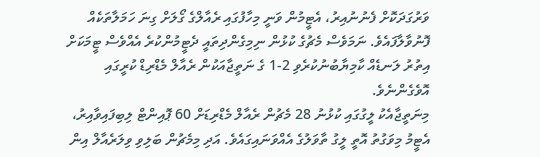ވަރުގަދަކޮށް ފެނުނުއިރު، އެޓީމުން ވަނީ މިހާފުގައި ރެއާލްގެ ގޯލަށް ގިނަ ހަމަލާތަކެއް ފޮނުވާލާފައެވެ. ނަމަވެސް މެޗުގެ ކުޅުން ނިމިގެންދިތައީ ދެޓީމުންކުރެ އެއްވެސް ޓީމަކަށް އިތުރު ލަނޑެއް ކާމިޔާބުނުކުރެވި 2-1 ގެ ނަތީޖާއަކުން ރެއާލް މެޑްރިޑް ކުރީގައި އޮވެގެންނެވެ.
މިނަތީޖާއެކު ލީގުގައި ކުޅުނު 28 މެޗުން ރެއާލް މެޑްރިޑަށް 60 ޕޮއިންޓް ލިބިފައިވާއިރު، އެޓީމު މިވަގުތު އޮތީ ލީގު ތާވަލުގެ އެއްވަނައިގައެވެ. އަދި މިމެޗުން ބަލިވި ވިލަރެއާލް އިން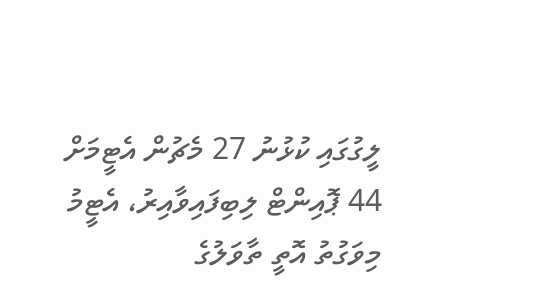ލީގުގައި ކުޅުނު 27 މެޗުން އެޓީމަށް 44 ޕޮއިންޓް ލިބިފައިވާއިރު، އެޓީމު މިވަގުތު އޮތީ ތާވަލުގެ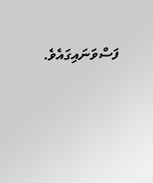ފަސްވަނައިގައެވެ.